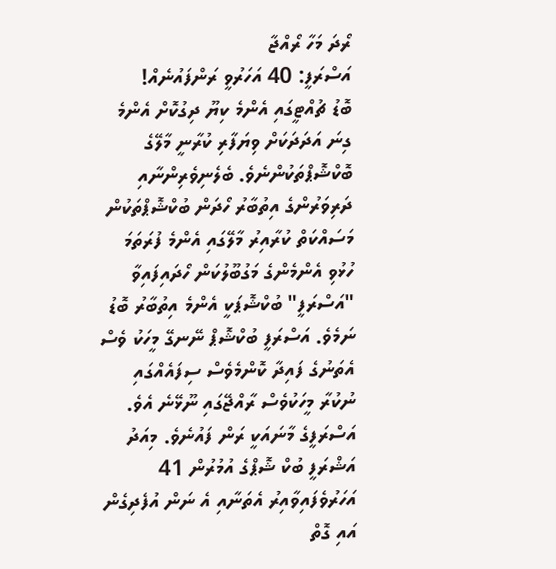ރޯދަ މަހާ ރޯއްޖާ
އަސްރަފީ: 40 އަހަރުވީ ރަންފައުނެއް!
ބޮޑު ޗުއްޓީގައި އެންމެ ކިޔޫ ދިގުކޮށް އެންމެ ގިނަ އަދަދަކަށް ވިޔަފާރި ކުރާނީ މާލޭގެ ބޮކްޝޮޕްތަކުންނެވެ. ބެލެނިވެރިންނާއި ދަރިވަރުންގެ އިތުބާރު ހޯދަން ބުކްޝޮޕްތަކުން މަސައްކަތް ކުރާއިރު މާލޭގައި އެންމެ ފުރަތަމަ ހުޅުވި އެންމެންގެ މަގުބޫލުކަން ހޯދައިފައިވާ "އަސްރަފީ" ބުކްޝޮޕަކީ އެންމެ އިތުބާރު ބޮޑު ނަމެވެ. އަސްރަފީ ބުކްޝޮޕް ނޭނގޭ މީހަކު ވެސް އެތަނުގެ ފައިދާ ކޮންމެވެސް ސިފައެއްގައި ނުކުރާ މީހަކުވެސް ރާއްޖޭގައި ނޫޅޭނެ އެވެ. އަސްރަފީގެ މާނައަކީ ރަން ފައުނެވެ. މިއަދު އަޝްރަފީ ބުކް ޝޮޕްގެ އުމުރުން 41 އަހަރުވެފައިވާއިރު އެތަނާއި އެ ނަން އުފެދިގެން އައި ގޮތް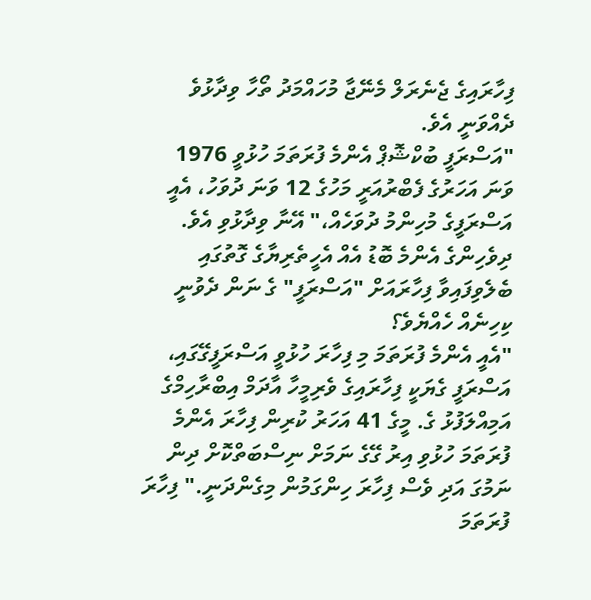ފިހާރައިގެ ޖެނެރަލް މެނޭޖާ މުހައްމަދު ތޯހާ ވިދާޅުވެ ދެއްވަނީ އެވެ.
"އަސްރަފީ ބުކްޝޮޕް އެންމެ ފުރަތަމަ ހުޅުވީ 1976 ވަނަ އަހަރުގެ ފެބްރުއަރީ މަހުގެ 12 ވަނަ ދުވަހު، އެއީ އަސްރަފީގެ މުހިންމު ދުވަހެއް،" އޭނާ ވިދާޅުވި އެވެ.
ދިވެހިންގެ އެންމެ ބޮޑު އެއް އެހީތެރިޔާގެ ގޮތުގައި ބެލެވިފައިވާ ފިހާރައަށް "އަސްރަފީ" ގެ ނަން ދެވުނީ ކިހިނެއް ހެއްޔެވެ؟
"އެއީ އެންމެ ފުރަތަމަ މި ފިހާރަ ހުޅުވީ އަސްރަފީގޭގައި، އަސްރަފީ ގެޔަކީ ފިހާރައިގެ ވެރިމީހާ އާދަމް އިބްރާހިމްގެ އަމިއްލަފުޅު ގެ. މީގެ 41 އަހަރު ކުރިން ފިހާރަ އެންމެ ފުރަތަމަ ހުޅުވި އިރު ގޭގެ ނަމަށް ނިސްބަތްކޮށް ދިން ނަމުގަ އަދި ވެސް ފިހާރަ ހިންގަމުން މިގެންދަނީ." ފިހާރަ ފުރަތަމަ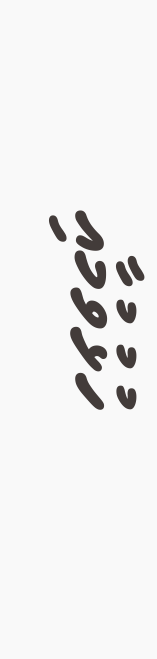ހުޅުވުމާއި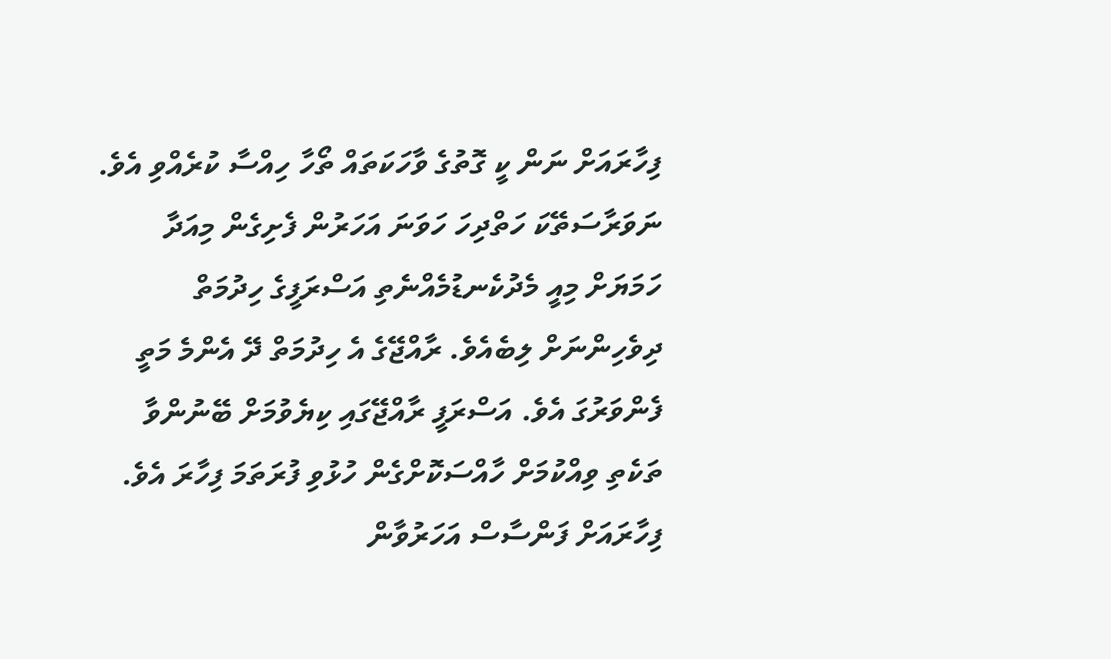ފިހާރައަށް ނަން ކީ ގޮތުގެ ވާހަކަތައް ތޯހާ ހިއްސާ ކުރެއްވި އެވެ.
ނަވަރާސަތޭކަ ހަތްދިހަ ހަވަނަ އަހަރުން ފެށިގެން މިއަދާ ހަމަޔަށް މިއީ މެދުކެނޑުމެއްނެތި އަސްރަފީގެ ހިދުމަތް ދިވެހިންނަށް ލިބެއެވެ. ރާއްޖޭގެ އެ ހިދުމަތް ދޭ އެންމެ މަތީ ފެންވަރުގަ އެވެ. އަސްރަފީ ރާއްޖޭގައި ކިޔެވުމަށް ބޭނުންވާ ތަކެތި ވިއްކުމަށް ހާއްސަކޮށްގެން ހުޅުވި ފުރަތަމަ ފިހާރަ އެވެ. ފިހާރައަށް ފަންސާސް އަހަރުވާން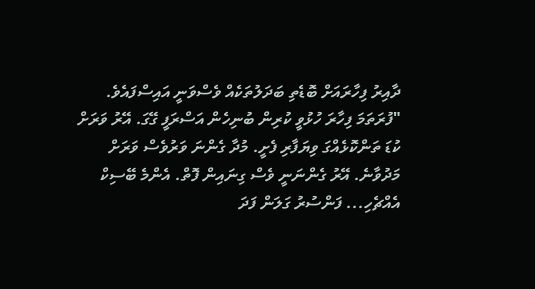ދާއިރު ފިހާރައަށް ބޮޑެތި ބަދަލުތަކެއް ވެސްވަނީ އައިސްފައެވެ.
"ފުރަތަމަ ފިހާރަ ހުޅުވީ ކުރިން ބުނިހެން އަސްރަފީ ގޭގަ. އޭރު ވަރަށް ކުޑަ ތަންކޮޅެއްގަ ވިޔަފާރި ފެށީ. މުދާ ގެންނަ ވަރުވެސް ވަރަށް މަދުވާނެ. އޭރު ގެންނަނީ ވެސް ގިނައިން ފޮތް. އެންމެ ބޭސިކް އެއްޗެހި... ފަންސުރު ގަލަން ފަދަ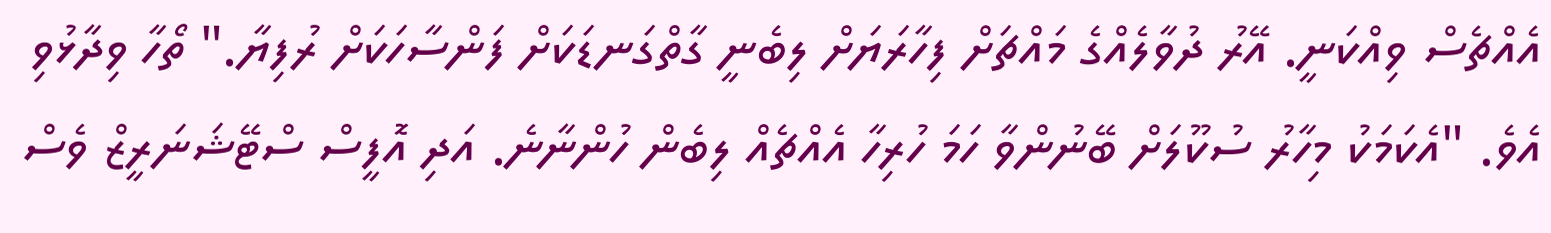އެއްޗެސް ވިއްކަނީ. އޭރު ދުވާލެއްގެ މައްޗަށް ފިހާރަޔަށް ލިބެނީ ގާތްގަނޑަކަށް ފަންސާހަކަށް ރުފިޔާ." ތޯހާ ވިދާޅުވި އެވެ. "އެކަމަކު މިހާރު ސުކޫލަށް ބޭނުންވާ ހަމަ ހުރިހާ އެއްޗެއް ލިބެން ހުންނާނެ. އަދި އޮފީސް ސްޓޭޝަނަރީޒް ވެސް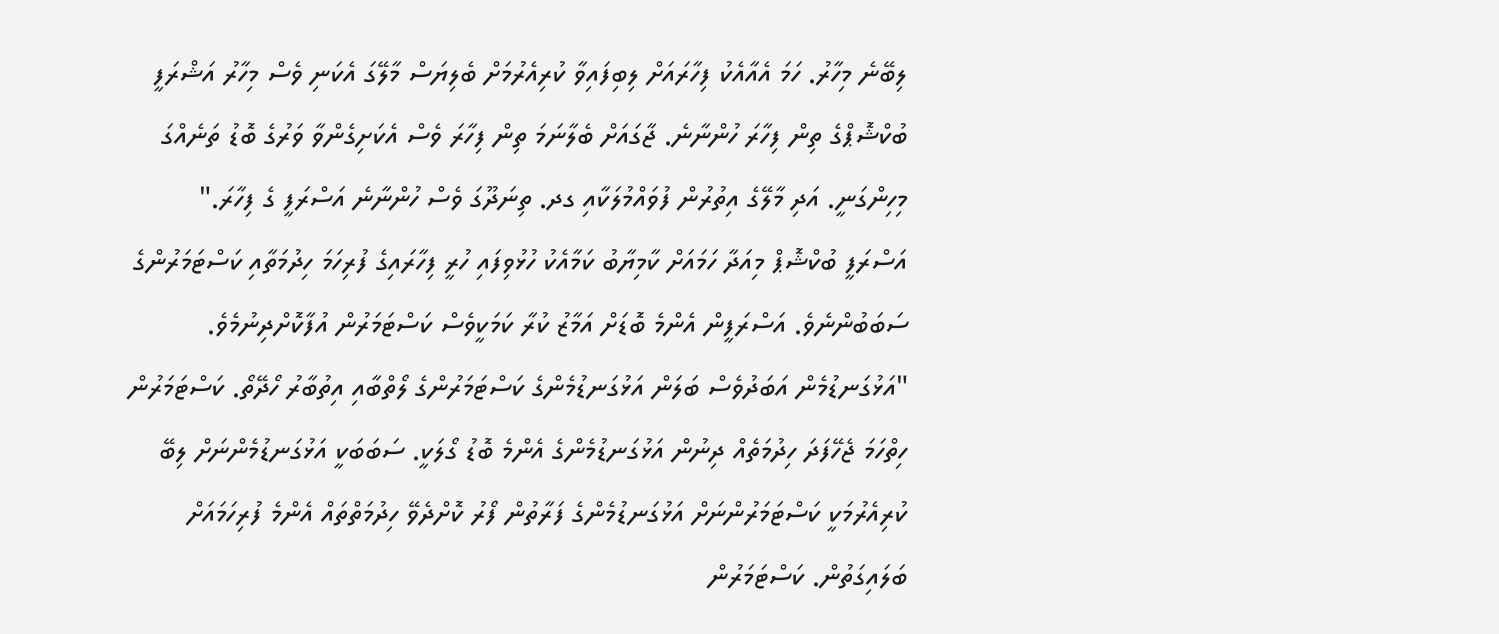ލިބޭނެ މިހާރު. ހަމަ އެއާއެކު ފިހާރައަށް ލިބިފައިވާ ކުރިއެރުމަށް ބެލިޔަސް މާލޭގަ އެކަނި ވެސް މިހާރު އަޝްރަފީ ބުކްޝޮޕްގެ ތިން ފިހާރަ ހުންނާނެ. ޖާގައަށް ބެލާނަމަ ތިން ފިހާރަ ވެސް އެކަށިގެންވާ ވަރުގެ ބޮޑު ތަނެއްގަ މިހިންގަނީ. އަދި މާލޭގެ އިތުރުން ފުވައްމުލަކާއި ގދ. ތިނަދޫގަ ވެސް ހުންނާނެ އަސްރަފީ ގެ ފިހާރަ."
އަސްރަފީ ބުކްޝޮޕް މިއަދާ ހަމައަށް ކާމިޔާބު ކަމާއެކު ހުޅުވިފައި ހުރީ ފިހާރައިގެ ފުރިހަމަ ހިދުމަތާއި ކަސްޓަމަރުންގެ ސަބަބުންނެވެ. އަސްރަފީން އެންމެ ބޮޑަށް އަމާޒު ކުރާ ކަމަކީވެސް ކަސްޓަމަރުން އުފާކޮށްދިނުމެވެ.
"އަޅުގަނޑުމެން އަބަދުވެސް ބަލަން އަޅުގަނޑުމެންގެ ކަސްޓަމަރުންގެ ލޯތްބާއި އިތުބާރު ހޯދޭތޯ. ކަސްޓަމަރުން ހިތްހަމަ ޖެހޭފަދަ ހިދުމަތެއް ދިނުން އަޅުގަނޑުމެންގެ އެންމެ ބޮޑު ގޯލަކީ. ސަބަބަކީ އަޅުގަނޑުމެންނަށް ލިބޭ ކުރިއެރުމަކީ ކަސްޓަމަރުންނަށް އަޅުގަނޑުމެންގެ ފަރާތުން ފޯރު ކޮށްދެވޭ ހިދުމަތްތައް އެންމެ ފުރިހަމައަށް ބަލައިގަތުން. ކަސްޓަމަރުން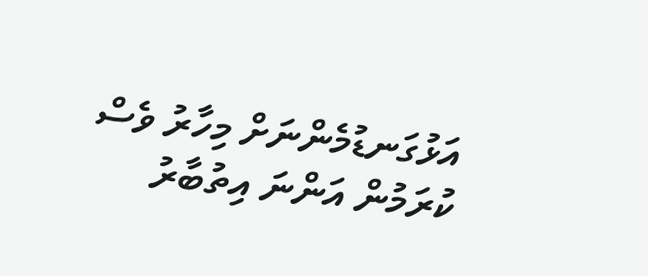އަޅުގަނޑުމެންނަށް މިހާރު ވެސް ކުރަމުން އަންނަ އިތުބާރު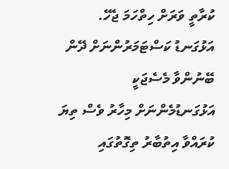ކުރާތީ ވަރަށް ހިތްހަމަ ޖެހޭ. އަޅުގަނޑު ކަސްޓަމަރުންނަށް ދޭން ބޭނުންވާ މެސެޖަކީ އަޅުގަނޑުމެންނަށް މިހާރު ވެސް ތިޔަ ކުރައްވާ އިތުބާރު ތިގޮތުގައި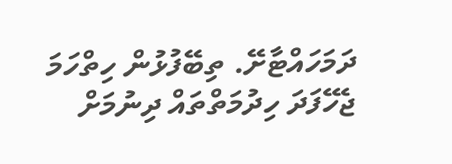ދަމަހައްޓާށޭ. ތިބޭފުޅުން ހިތްހަމަ ޖެހޭފަދަ ހިދުމަތްތައް ދިނުމަށް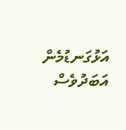އަޅުގަނޑުމެން އަބަދުވެސް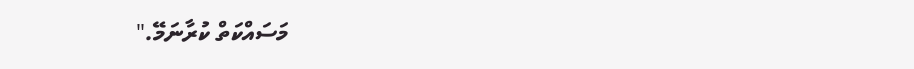މަސައްކަތް ކުރާނަމޭ."